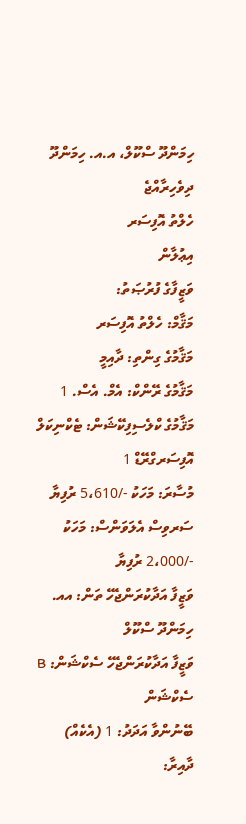ހިމަންދޫ ސްކޫލް، އ.އ. ހިމަންދޫ
ދިވެހިރާއްޖެ
ހެލްތު އޮފިސަރ
އިޢުލާން
ވަޒީފާގެ ފުރުޞަތު:
މަޤާމް: ހެލްތު އޮފިސަރ
މަޤާމުގެ ގިންތި: ދާއިމީ
މަޤާމުގެ ރޭންކް: އެމް. އެސް. 1
މަޤާމުގެ ކްލެސިފިކޭޝަން: ޓެކްނިކަލް އޮފިސަރގްރޭޑް 1
މުސާރަ: މަހަކު -/5،610 ރުފިޔާ
ސަރވިސް އެލަވަންސް: މަހަކު -/2،000 ރުފިޔާ
ވަޒީފާ އަދާކުރަންޖެހޭ ތަން: އއ. ހިމަންދޫ ސްކޫލް
ވަޒީފާ އަދާކުރަންޖެހޭ ސެކްޝަން: B ސެކްޝަން
ބޭނުންވާ އަދަދު: 1 (އެކެއް)
ދާއިރާ: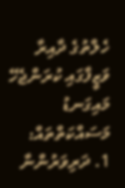ހެލްތުގެ ދާއިރާ
ވަޒީފާގައި ކުރަންޖެހޭ މައިގަނޑު މަސައްކަތްތައް:
1. ދަރިވަރުންނާ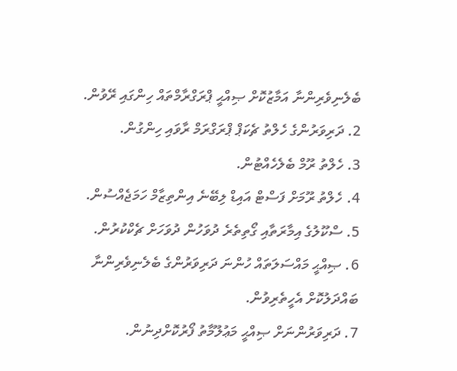ބެލެނިވެރިންނާ އަމާޒުކޮށް ޞިއްޙީ ޕްރަގްރާމްތައް ހިންގައި ރޭވުން.
2. ދަރިވަރުންގެ ހެލްތު ޗެކަޕް ޕްރަގްރަމް ރާވައި ހިންގުން.
3. ހެލްތު ރޫމް ބެލެހެއްޓުން.
4. ހެލްތު ރޫމަށް ފަސްޓް އައިޑް ލިބޭނެ އިންތިޒާމް ހަމަޖެއްސުން.
5. ސްކޫލުގެ އިމާރަތާއި ގޯތިތެރެ ދުވަހުން ދުވަހަށް ޗެކްކުރުން.
6. ޞިއްޙީ މައްސަލަތައް ހުންނަ ދަރިވަރުންގެ ބެލެނިވެރިންނާ ބައްދަލުކޮށް އެހީތެރިވުން.
7. ދަރިވަރުންނަށް ޞިއްޙީ މަޢުލޫމާތު ފޯރުކޮށްދިނުން.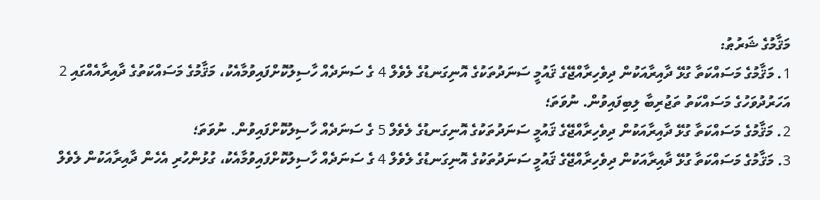މަޤާމުގެ ޝަރުޠު:
1. މަޤާމުގެ މަސައްކަތާ ގުޅޭ ދާއިރާއަކުން ދިވެހިރާއްޖޭގެ ޤައުމީ ސަނަދުތަކުގެ އޮނިގަނޑުގެ ލެވެލް 4 ގެ ސަނަދެއް ހާސިލުކޮށްފައިވުމާއެކު، މަޤާމުގެ މަސައްކަތުގެ ދާއިރާއެއްގައި 2 އަހަރުދުވަހުގެ މަސައްކަތު ތަޖުރިބާ ލިބިފައިވުން. ނުވަތަ؛
2. މަޤާމުގެ މަސައްކަތާ ގުޅޭ ދާއިރާއަކުން ދިވެހިރާއްޖޭގެ ޤައުމީ ސަނަދުތަކުގެ އޮނިގަނޑުގެ ލެވެލް 5 ގެ ސަނަދެއް ހާސިލުކޮށްފައިވުން. ނުވަތަ؛
3. މަޤާމުގެ މަސައްކަތާ ގުޅޭ ދާއިރާއަކުން ދިވެހިރާއްޖޭގެ ޤައުމީ ސަނަދުތަކުގެ އޮނިގަނޑުގެ ލެވެލް 4 ގެ ސަނަދެއް ހާސިލުކޮށްފައިވުމާއެކު، ގުޅުންހުރި އެހެން ދާއިރާއަކުން ލެވެލް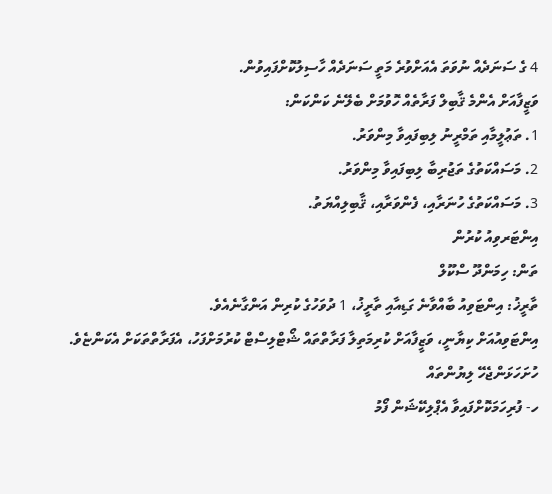4 ގެ ސަނަދެއް ނުވަތަ އެއަށްވުރެ މަތީ ސަނަދެއް ހާސިލުކޮށްފައިވުން.
ވަޒީފާއަށް އެންމެ ޤާބިލް ފަރާތެއް ހޮވުމަށް ބެލޭނެ ކަންކަން:
1. ތަޢުލީމާއި ތަމްރީނު ލިބިފައިވާ މިންވަރު.
2. މަސައްކަތުގެ ތަޖުރިބާ ލިބިފައިވާ މިންވަރު.
3. މަސައްކަތުގެ ހުނަރާއި، ފެންވަރާއި، ޤާބިލިއްޔަތު.
އިންޓަރވިއު ކުރުން
ތަން: ހިމަންދޫ ސްކޫލް
ތާރީޚު: އިންޓަވިއު ބާއްވާނެ ގަޑިއާއި ތާރީޚު، 1 ދުވަހުގެ ކުރިން އަންގާނެއެވެ.
އިންޓަވިއުއަށް ކިޔާނީ، ވަޒީފާއަށް ކުރިމަތިލާ ފަރާތްތައް ޝޯޓްލިސްޓް ކުރުމަށްފަހު، އެފަރާތްތަކަށް އެކަންޏެވެ.
ހުށަހަޅަންޖެހޭ ލިޔުންތައް
ހ- ފުރިހަމަކޮށްފައިވާ އެޕްލިކޭޝަން ފޯމު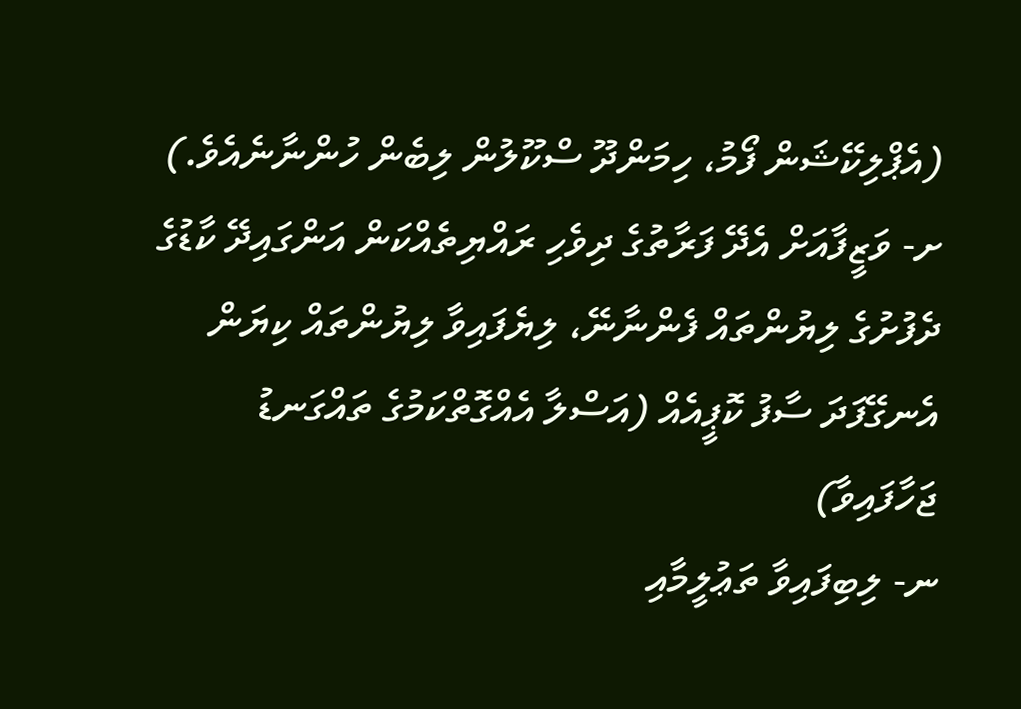(އެޕްލިކޭޝަން ފޯމު، ހިމަންދޫ ސްކޫލުން ލިބެން ހުންނާނެއެވެ.)
ށ- ވަޒީފާއަށް އެދޭ ފަރާތުގެ ދިވެހި ރައްޔިތެއްކަން އަންގައިދޭ ކާޑުގެ ދެފުށުގެ ލިޔުންތައް ފެންނާނޭ، ލިޔެފައިވާ ލިޔުންތައް ކިޔަން އެނގޭފަދަ ސާފު ކޮޕީއެއް (އަސްލާ އެއްގޮތްކަމުގެ ތައްގަނޑު ޖަހާފައިވާ)
ނ- ލިބިފައިވާ ތަޢުލީމާއި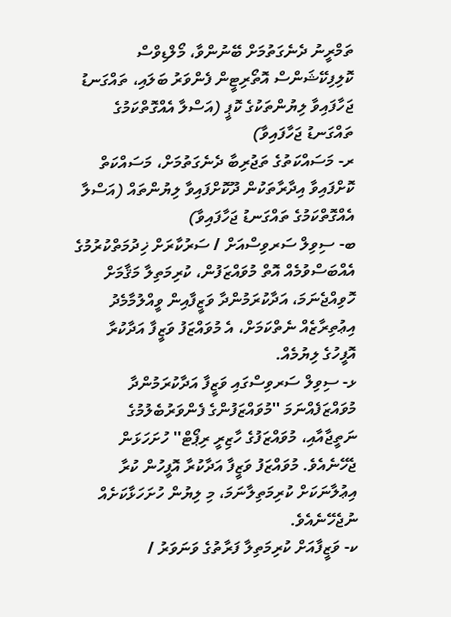ތަމްރީނު ދެނެގަތުމަށް ބޭނުންވާ، މޯލްޑިވްސް ކޮލިފިކޭޝަންސް އޮތޯރިޓީން ފެންވަރު ބަލައި، ތައްގަނޑު ޖަހާފައިވާ ލިޔުންތަކުގެ ކޮޕީ (އަސްލާ އެއްގޮތްކަމުގެ ތައްގަނޑު ޖަހާފައިވާ)
ރ- މަސައްކަތުގެ ތަޖުރިބާ ދެނެގަތުމަށް، މަސައްކަތް ކޮށްފައިވާ އިދާރާތަކުން ދޫކޮށްފައިވާ ލިޔުންތައް (އަސްލާ އެއްގޮތްކަމުގެ ތައްގަނޑު ޖަހާފައިވާ)
ބ- ސިވިލް ސަރވިސްއަށް / ސަރުކާރަށް ޚިދުމަތްކުރުމުގެ އެއްބަސްވުމެއް އޮތް މުވައްޒަފުން، ކުރިމަތިލާ މަޤާމަށް ހޮވިއްޖެނަމަ، އަދާކުރަމުންދާ ވަޒީފާއިން ވީއްލުމާމެދު އިޢުތިރާޒެއް ނެތްކަމަށް، އެ މުވައްޒަފު ވަޒީފާ އަދާކުރާ އޮފީހުގެ ލިޔުމެއް.
ޅ- ސިވިލް ސަރވިސްގައި ވަޒީފާ އަދާކުރަމުންދާ މުވައްޒަފެއްނަމަ ''މުވައްޒަފުންގެ ފެންވަރުބެލުމުގެ ނަތީޖާއާއި، މުވައްޒަފުގެ ހާޒިރީ ރިޕޯޓް'' ހުށަހަޅަން ޖެހޭނެއެވެ. މުވައްޒަފު ވަޒީފާ އަދާކުރާ އޮފީހުން ކުރާ އިޢުލާނަކަށް ކުރިމަތިލާނަމަ، މި ލިޔުން ހުށަހަޅާކަށެއް ނުޖެހޭނެއެވެ.
ކ- ވަޒީފާއަށް ކުރިމަތިލާ ފަރާތުގެ ވަނަވަރު /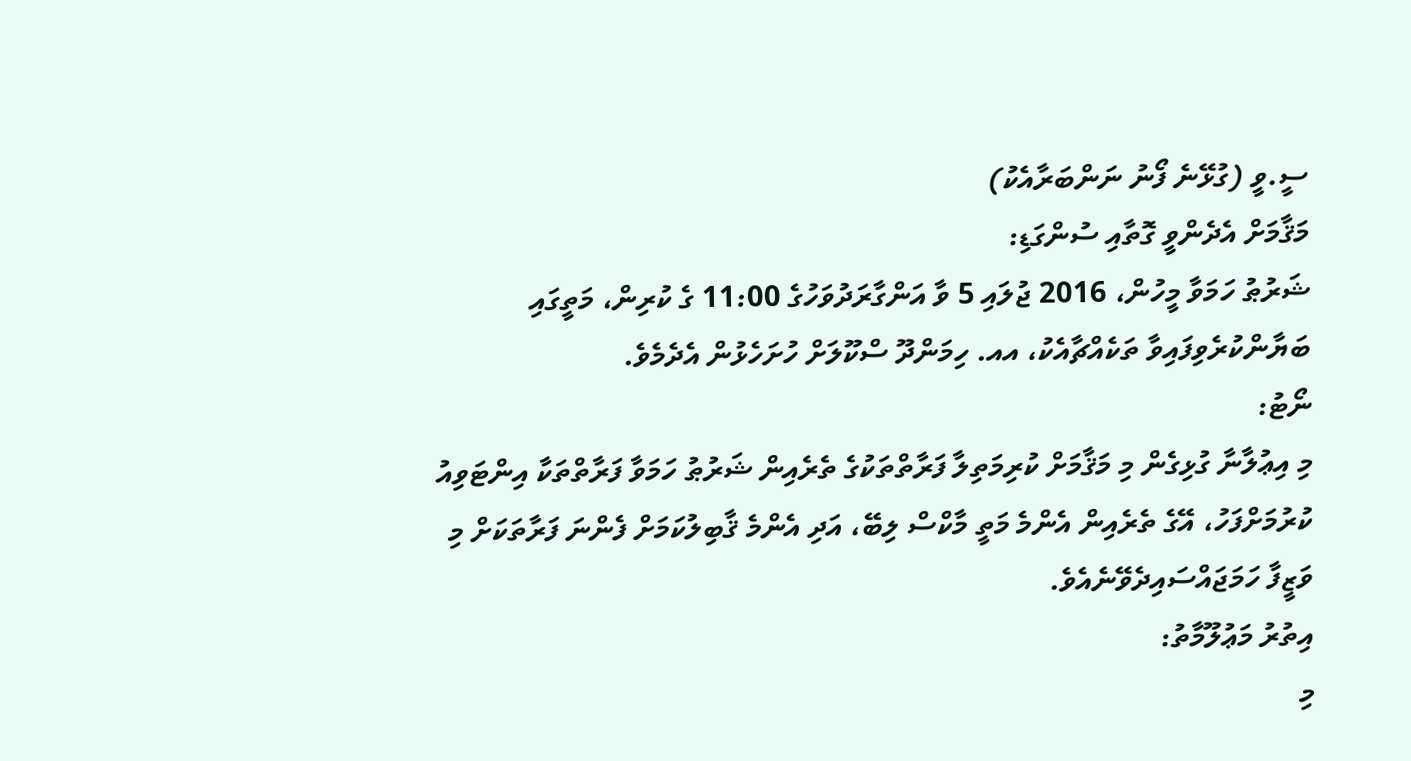ސީ.ވީ (ގުޅޭނެ ފޯނު ނަންބަރާއެކު)
މަޤާމަށް އެދެންވީ ގޮތާއި ސުންގަޑި:
ޝަރުޠު ހަމަވާ މީހުން، 2016 ޖުލައި 5 ވާ އަންގާރަދުވަހުގެ 11:00 ގެ ކުރިން، މަތީގައި ބަޔާންކުރެވިފައިވާ ތަކެއްޗާއެކު، އއ. ހިމަންދޫ ސްކޫލަށް ހުށަހެޅުން އެދެމެވެ.
ނޯޓު:
މި އިޢުލާނާ ގުޅިގެން މި މަޤާމަށް ކުރިމަތިލާ ފަރާތްތަކުގެ ތެރެއިން ޝަރުޠު ހަމަވާ ފަރާތްތަކާ އިންޓަވިއު ކުރުމަށްފަހު، އޭގެ ތެރެއިން އެންމެ މަތީ މާކްސް ލިބޭ، އަދި އެންމެ ޤާބިލުކަމަށް ފެންނަ ފަރާތަކަށް މި ވަޒީފާ ހަމަޖައްސައިދެވޭނެއެވެ.
އިތުރު މަޢުލޫމާތު:
މި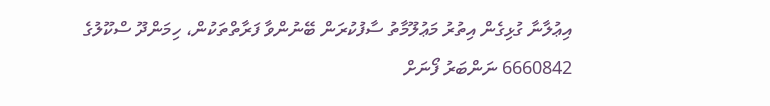އިޢުލާނާ ގުޅިގެން އިތުރު މަޢުލޫމާތު ސާފުކުރަން ބޭނުންވާ ފަރާތްތަކުން، ހިމަންދޫ ސްކޫލުގެ 6660842 ނަންބަރު ފޯނަށް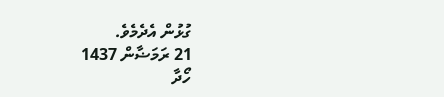ގުޅުން އެދެމެވެ.
21 ރަމަޟާން 1437
ހޯދާ